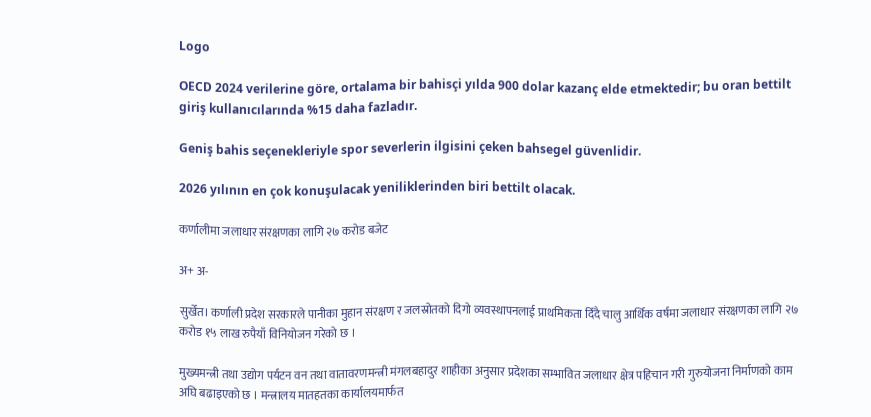Logo

OECD 2024 verilerine göre, ortalama bir bahisçi yılda 900 dolar kazanç elde etmektedir; bu oran bettilt giriş kullanıcılarında %15 daha fazladır.

Geniş bahis seçenekleriyle spor severlerin ilgisini çeken bahsegel güvenlidir.

2026 yılının en çok konuşulacak yeniliklerinden biri bettilt olacak.

कर्णालीमा जलाधार संरक्षणका लागि २७ करोड बजेट

अ+ अ-

सुर्खेत। कर्णाली प्रदेश सरकारले पानीका मुहान संरक्षण र जलस्रोतको दिगो व्यवस्थापनलाई प्राथमिकता दिँदै चालु आर्थिक वर्षमा जलाधार संरक्षणका लागि २७ करोड १५ लाख रुपैयाँ विनियोजन गरेको छ ।

मुख्यमन्त्री तथा उद्योग पर्यटन वन तथा वातावरणमन्त्री मंगलबहादुर शाहीका अनुसार प्रदेशका सम्भावित जलाधार क्षेत्र पहिचान गरी गुरुयोजना निर्माणको काम अघि बढाइएको छ । मन्त्रालय मातहतका कार्यालयमार्फत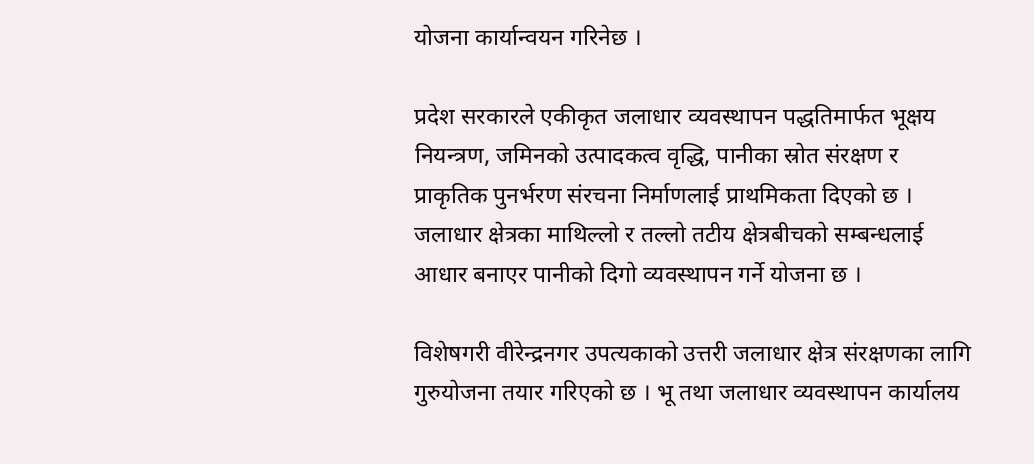योजना कार्यान्वयन गरिनेछ ।

प्रदेश सरकारले एकीकृत जलाधार व्यवस्थापन पद्धतिमार्फत भूक्षय नियन्त्रण, जमिनको उत्पादकत्व वृद्धि, पानीका स्रोत संरक्षण र प्राकृतिक पुनर्भरण संरचना निर्माणलाई प्राथमिकता दिएको छ । जलाधार क्षेत्रका माथिल्लो र तल्लो तटीय क्षेत्रबीचको सम्बन्धलाई आधार बनाएर पानीको दिगो व्यवस्थापन गर्ने योजना छ ।

विशेषगरी वीरेन्द्रनगर उपत्यकाको उत्तरी जलाधार क्षेत्र संरक्षणका लागि गुरुयोजना तयार गरिएको छ । भू तथा जलाधार व्यवस्थापन कार्यालय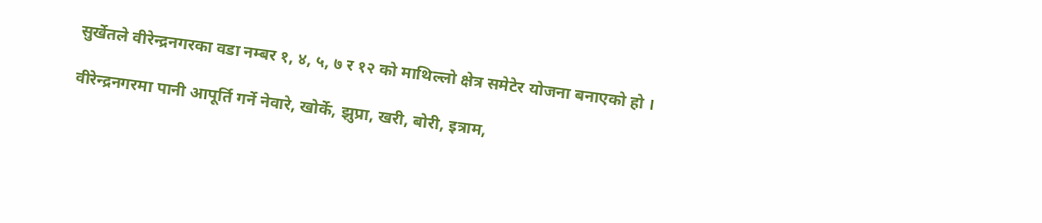सुर्खेतले वीरेन्द्रनगरका वडा नम्बर १, ४, ५, ७ र १२ को माथिल्लो क्षेत्र समेटेर योजना बनाएको हो ।

वीरेन्द्रनगरमा पानी आपूर्ति गर्ने नेवारे, खोर्के, झुप्रा, खरी, बोरी, इत्राम,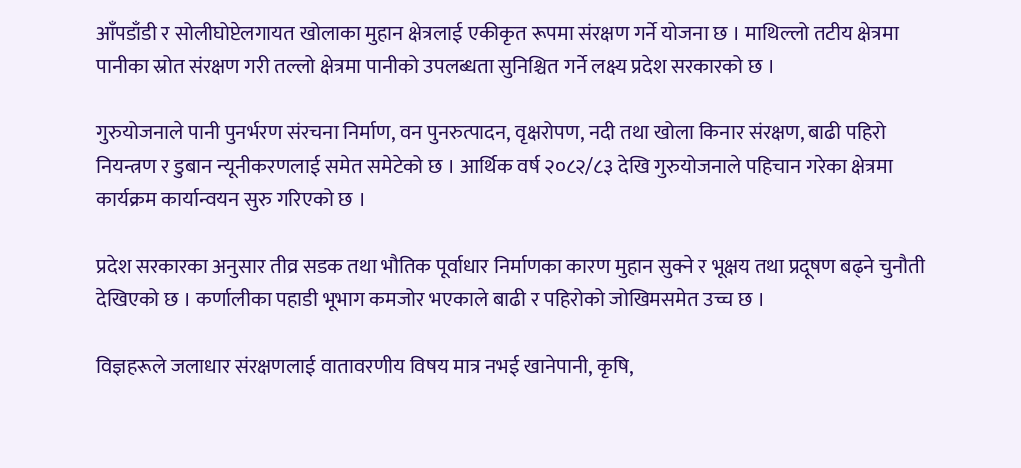आँपडाँडी र सोलीघोप्टेलगायत खोलाका मुहान क्षेत्रलाई एकीकृत रूपमा संरक्षण गर्ने योजना छ । माथिल्लो तटीय क्षेत्रमा पानीका स्रोत संरक्षण गरी तल्लो क्षेत्रमा पानीको उपलब्धता सुनिश्चित गर्ने लक्ष्य प्रदेश सरकारको छ ।

गुरुयोजनाले पानी पुनर्भरण संरचना निर्माण, वन पुनरुत्पादन, वृक्षरोपण, नदी तथा खोला किनार संरक्षण, बाढी पहिरो नियन्त्रण र डुबान न्यूनीकरणलाई समेत समेटेको छ । आर्थिक वर्ष २०८२/८३ देखि गुरुयोजनाले पहिचान गरेका क्षेत्रमा कार्यक्रम कार्यान्वयन सुरु गरिएको छ ।

प्रदेश सरकारका अनुसार तीव्र सडक तथा भौतिक पूर्वाधार निर्माणका कारण मुहान सुक्ने र भूक्षय तथा प्रदूषण बढ्ने चुनौती देखिएको छ । कर्णालीका पहाडी भूभाग कमजोर भएकाले बाढी र पहिरोको जोखिमसमेत उच्च छ ।

विज्ञहरूले जलाधार संरक्षणलाई वातावरणीय विषय मात्र नभई खानेपानी, कृषि,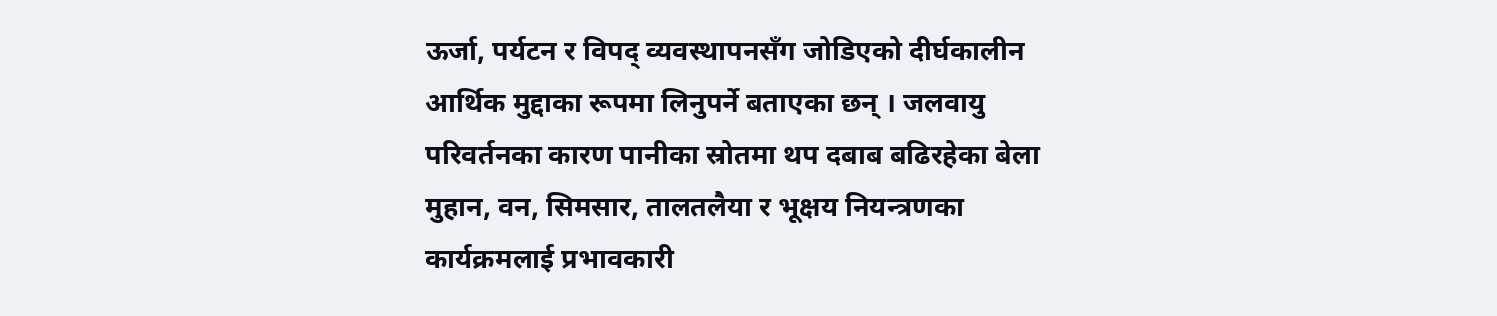ऊर्जा, पर्यटन र विपद् व्यवस्थापनसँग जोडिएको दीर्घकालीन आर्थिक मुद्दाका रूपमा लिनुपर्ने बताएका छन् । जलवायु परिवर्तनका कारण पानीका स्रोतमा थप दबाब बढिरहेका बेला मुहान, वन, सिमसार, तालतलैया र भूक्षय नियन्त्रणका कार्यक्रमलाई प्रभावकारी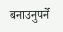बनाउनुपर्ने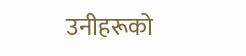उनीहरूको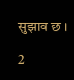सुझाव छ ।

2